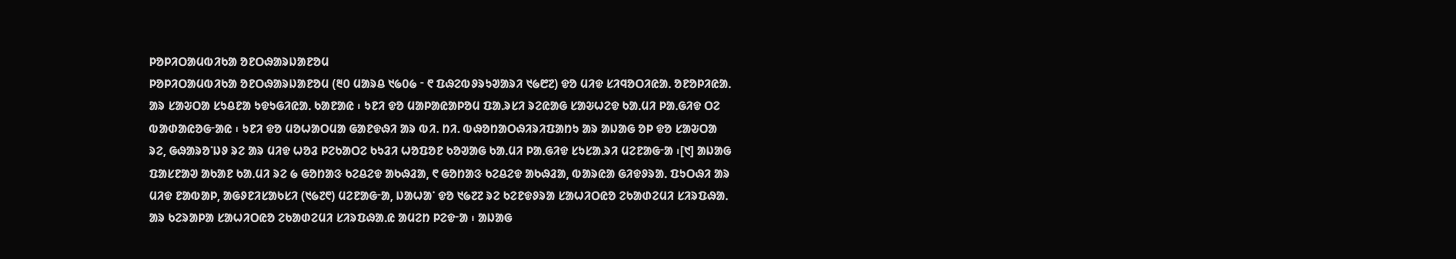ᱞᱚᱞᱤᱛᱟᱢᱵᱤᱠᱟ ᱚᱱᱛᱷᱟᱨᱡᱟᱱᱚᱢ
ᱞᱚᱞᱤᱛᱟᱢᱵᱤᱠᱟ ᱚᱱᱛᱷᱟᱨᱡᱟᱱᱚᱢ (᱓᱐ ᱢᱟᱨᱪ ᱑᱙᱐᱙ ᱼ ᱖ ᱯᱷᱮᱵᱽᱨᱩᱣᱟᱨᱤ ᱑᱙᱘᱗) ᱫᱚ ᱢᱤᱫ ᱥᱤᱧᱚᱛᱤᱭᱟᱹ ᱚᱱᱚᱞᱤᱭᱟᱹ ᱟᱨ ᱥᱟᱶᱛᱟ ᱥᱩᱪᱱᱟ ᱩᱫᱩᱜᱤᱭᱟᱹ ᱠᱟᱱᱟᱭ ᱾ ᱩᱱᱤ ᱫᱚ ᱢᱟᱞᱟᱭᱟᱞᱚᱢ ᱯᱟᱹᱨᱥᱤ ᱨᱮᱭᱟᱜ ᱥᱟᱶᱦᱮᱫ ᱠᱟᱹᱢᱤ ᱞᱟᱹᱜᱤᱫ ᱛᱮ ᱵᱟᱰᱟᱭᱚᱜᱼᱟᱭ ᱾ ᱩᱱᱤ ᱫᱚ ᱢᱚᱦᱟᱛᱢᱟ ᱜᱟᱱᱫᱷᱤ ᱟᱨ ᱵᱤ. ᱴᱤ. ᱵᱷᱚᱴᱟᱛᱷᱤᱨᱤᱯᱟᱴᱩ ᱟᱨ ᱟᱡᱟᱜ ᱚᱞ ᱫᱚ ᱥᱟᱶᱛᱟ ᱨᱮ, ᱜᱷᱟᱨᱚᱸᱡᱽ ᱨᱮ ᱟᱨ ᱢᱤᱫ ᱦᱚᱲ ᱞᱮᱠᱟᱛᱮ ᱠᱩᱲᱤ ᱦᱚᱯᱚᱱ ᱠᱚᱣᱟᱜ ᱠᱟᱹᱢᱤ ᱞᱟᱹᱜᱤᱫ ᱥᱩᱥᱟᱹᱨᱤ ᱢᱮᱱᱟᱜᱼᱟ ᱾[᱑] ᱟᱡᱟᱜ ᱯᱟᱥᱱᱟᱣ ᱟᱠᱟᱱ ᱠᱟᱹᱢᱤ ᱨᱮ ᱙ ᱜᱚᱴᱟᱝ ᱠᱮᱪᱮᱫ ᱟᱠᱷᱲᱟ, ᱖ ᱜᱚᱴᱟᱝ ᱠᱮᱪᱮᱫ ᱟᱠᱷᱲᱟ, ᱵᱟᱨᱭᱟ ᱜᱤᱫᱽᱨᱟᱹ ᱯᱩᱛᱷᱤ ᱟᱨ ᱢᱤᱫ ᱱᱟᱵᱟᱞ, ᱟᱜᱽᱱᱤᱥᱟᱠᱥᱤ (᱑᱙᱗᱖) ᱢᱮᱱᱟᱜᱼᱟ, ᱡᱟᱦᱟᱸ ᱫᱚ ᱑᱙᱗᱗ ᱨᱮ ᱠᱮᱱᱫᱽᱨᱟ ᱥᱟᱦᱤᱛᱭᱚ ᱮᱠᱟᱰᱮᱢᱤ ᱥᱤᱨᱯᱷᱟᱹ ᱟᱨ ᱠᱮᱨᱟᱞᱟ ᱥᱟᱦᱤᱛᱭᱚ ᱮᱠᱟᱰᱮᱢᱤ ᱥᱤᱨᱯᱷᱟᱹᱭ ᱟᱢᱮᱴ ᱞᱮᱫᱼᱟ ᱾ ᱟᱡᱟᱜ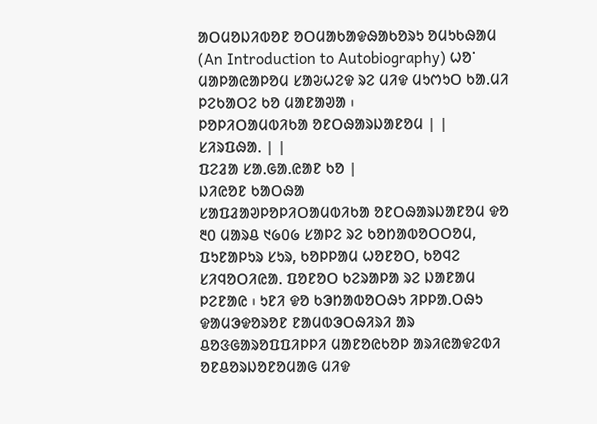ᱟᱛᱢᱚᱡᱤᱵᱚᱱ ᱚᱛᱢᱟᱠᱟᱫᱷᱟᱠᱚᱨᱩ ᱚᱢᱩᱠᱷᱟᱢ (An Introduction to Autobiography) ᱦᱚᱸ ᱢᱟᱞᱟᱭᱟᱞᱚᱢ ᱥᱟᱶᱦᱮᱫ ᱨᱮ ᱢᱤᱫ ᱢᱩᱬᱩᱛ ᱠᱟᱹᱢᱤ ᱞᱮᱠᱟᱛᱮ ᱠᱚ ᱢᱟᱱᱟᱣᱟ ᱾
ᱞᱚᱞᱤᱛᱟᱢᱵᱤᱠᱟ ᱚᱱᱛᱷᱟᱨᱡᱟᱱᱚᱢ | |
ᱥᱤᱨᱯᱷᱟᱹ | |
ᱯᱮᱲᱟ ᱥᱟᱹᱜᱟᱹᱭᱟᱱ ᱠᱚ |
ᱡᱤᱭᱚᱱ ᱠᱟᱛᱷᱟ
ᱥᱟᱯᱲᱟᱣᱞᱚᱞᱤᱛᱟᱢᱵᱤᱠᱟ ᱚᱱᱛᱷᱟᱨᱡᱟᱱᱚᱢ ᱫᱚ ᱓᱐ ᱢᱟᱨᱪ ᱑᱙᱐᱙ ᱥᱟᱞᱮ ᱨᱮ ᱠᱚᱴᱟᱵᱚᱛᱛᱚᱢ, ᱯᱩᱱᱟᱞᱩᱨ ᱥᱩᱨ, ᱠᱚᱞᱞᱟᱢ ᱦᱚᱱᱚᱛ, ᱠᱚᱧᱮ ᱥᱤᱧᱚᱛᱤᱭᱟᱹ ᱯᱚᱱᱚᱛ ᱠᱮᱨᱟᱞᱟ ᱨᱮ ᱡᱟᱱᱟᱢ ᱞᱮᱱᱟᱭ ᱾ ᱩᱱᱤ ᱫᱚ ᱠᱳᱴᱟᱵᱚᱛᱷᱩ ᱤᱞᱞᱟᱹᱛᱷᱩ ᱫᱟᱢᱳᱫᱚᱨᱚᱱ ᱱᱟᱢᱵᱳᱛᱷᱤᱨᱤ ᱟᱨ ᱪᱚᱝᱜᱟᱨᱚᱯᱯᱤᱞᱞᱤ ᱢᱟᱱᱚᱭᱠᱚᱞ ᱟᱨᱤᱭᱟᱫᱮᱵᱤ ᱚᱱᱪᱚᱨᱡᱚᱱᱚᱢᱟᱜ ᱢᱤᱫ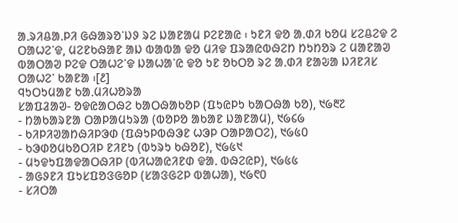ᱟᱹᱨᱤᱪᱟᱹᱞᱤ ᱜᱷᱟᱨᱚᱸᱡᱽ ᱨᱮ ᱡᱟᱱᱟᱢ ᱞᱮᱱᱟᱭ ᱾ ᱩᱱᱤ ᱫᱚ ᱟᱹᱰᱤ ᱠᱚᱢ ᱥᱮᱪᱮᱫ ᱮ ᱛᱟᱦᱮᱸᱫ, ᱢᱮᱱᱠᱷᱟᱱ ᱟᱡ ᱵᱟᱵᱟ ᱫᱚ ᱢᱤᱫ ᱯᱨᱟᱭᱵᱷᱮᱴ ᱴᱩᱴᱚᱨ ᱮ ᱢᱟᱱᱟᱣ ᱵᱟᱛᱟᱣ ᱞᱮᱫ ᱛᱟᱦᱮᱸᱫ ᱡᱟᱦᱟᱸᱭ ᱫᱚ ᱩᱱ ᱚᱠᱛᱚ ᱨᱮ ᱟᱹᱰᱤ ᱱᱟᱶᱟ ᱡᱤᱱᱤᱥ ᱛᱟᱦᱮᱸ ᱠᱟᱱᱟ ᱾[᱒]
ᱧᱩᱛᱩᱢᱟᱱ ᱠᱟᱹᱢᱤᱦᱚᱨᱟ
ᱥᱟᱯᱲᱟᱣ- ᱚᱫᱭᱟᱛᱷᱮ ᱠᱟᱛᱷᱟᱠᱚᱞ (ᱯᱩᱭᱞᱩ ᱠᱟᱛᱷᱟ ᱠᱚ), ᱑᱙᱓᱗
- ᱴᱟᱠᱟᱨᱱᱟ ᱛᱟᱞᱟᱢᱩᱨᱟ (ᱵᱚᱞᱚ ᱟᱠᱟᱱ ᱡᱟᱱᱟᱢ), ᱑᱙᱔᱙
- ᱠᱤᱞᱤᱣᱟᱴᱷᱤᱞᱳᱰ (ᱯᱷᱩᱞᱵᱷᱳᱱ ᱦᱳᱞ ᱛᱟᱞᱟᱛᱮ), ᱑᱙᱕᱐
- ᱠᱳᱰᱚᱢᱠᱚᱛᱤᱞ ᱱᱤᱱᱩ (ᱵᱩᱨᱩ ᱠᱷᱚᱱ), ᱑᱙᱕᱑
- ᱢᱩᱫᱩᱯᱟᱫᱟᱛᱷᱤᱞ (ᱵᱤᱦᱟᱭᱤᱱᱰ ᱫᱟᱹ ᱵᱷᱮᱭᱞ), ᱑᱙᱕᱕
- ᱟᱜᱽᱱᱤ ᱯᱩᱥᱯᱚᱝᱜᱚᱞ (ᱥᱟᱝᱜᱮᱞ ᱵᱟᱦᱟ), ᱑᱙᱖᱐
- ᱥᱤᱛᱟ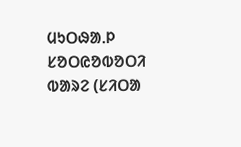ᱢᱩᱛᱷᱟᱹᱞ ᱥᱚᱛᱭᱚᱵᱚᱛᱤ ᱵᱟᱨᱮ (ᱥᱤᱛᱟ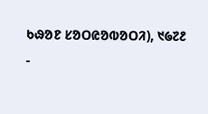ᱠᱷᱚᱱ ᱥᱚᱛᱭᱚᱵᱚᱛᱤ), ᱑᱙᱗᱒
-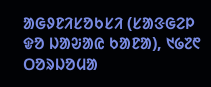ᱟᱜᱽᱱᱤᱥᱚᱠᱥᱤ (ᱥᱟᱝᱜᱮᱞ ᱫᱚ ᱡᱟᱶᱟᱭ ᱠᱟᱱᱟ), ᱑᱙᱗᱖
ᱛᱚᱨᱡᱚᱢᱟ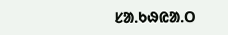ᱥᱟᱹᱠᱷᱭᱟᱹᱛ